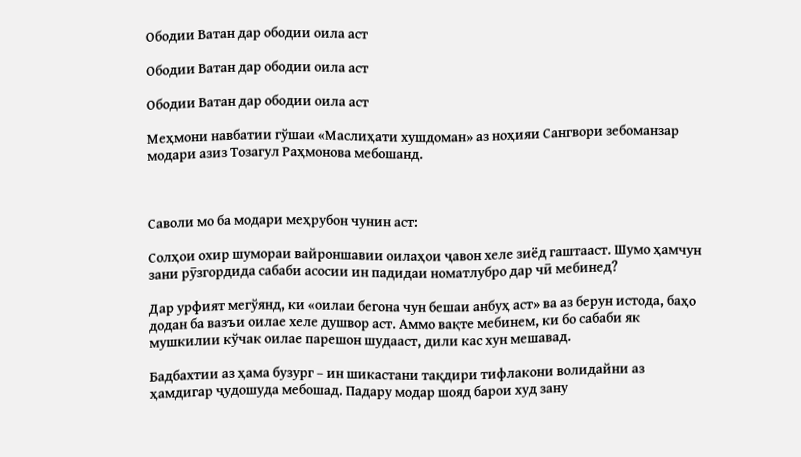Ободии Ватан дар ободии оила аст

Ободии Ватан дар ободии оила аст

Ободии Ватан дар ободии оила аст

Меҳмони навбатии гўшаи «Маслиҳати хушдоман» аз ноҳияи Сангвори зебоманзар модари азиз Тозагул Раҳмонова мебошанд.



Саволи мо ба модари меҳрубон чунин аст:

Солҳои охир шумораи вайроншавии оилаҳои ҷавон хеле зиёд гаштааст. Шумо ҳамчун зани рӯзгордида сабаби асосии ин падидаи номатлубро дар чӣ мебинед?

Дар урфият мегўянд, ки «оилаи бегона чун бешаи анбуҳ аст» ва аз берун истода, баҳо додан ба вазъи оилае хеле душвор аст. Аммо вақте мебинем, ки бо сабаби як мушкилии кўчак оилае парешон шудааст, дили кас хун мешавад.

Бадбахтии аз ҳама бузург – ин шикастани тақдири тифлакони волидайни аз ҳамдигар ҷудошуда мебошад. Падару модар шояд барои худ зану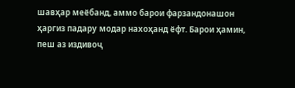шавҳар меёбанд, аммо барои фарзандонашон ҳаргиз падару модар нахоҳанд ёфт. Барои ҳамин, пеш аз издивоҷ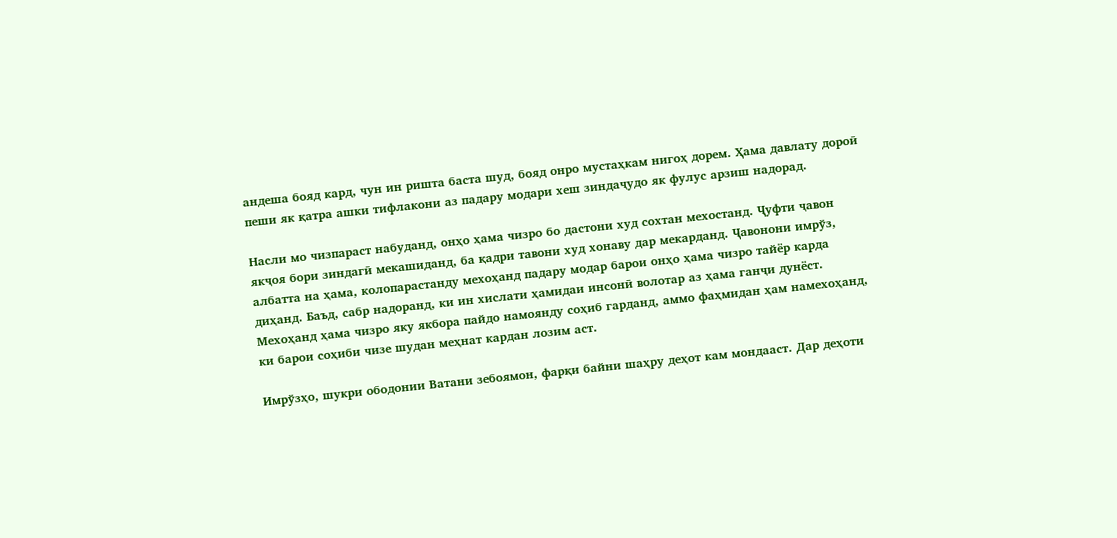андеша бояд кард, чун ин ришта баста шуд, бояд онро мустаҳкам нигоҳ дорем. Ҳама давлату дороӣ пеши як қатра ашки тифлакони аз падару модари хеш зиндаҷудо як фулус арзиш надорад.

Насли мо чизпараст набуданд, онҳо ҳама чизро бо дастони худ сохтан мехостанд. Ҷуфти ҷавон якҷоя бори зиндагӣ мекашиданд, ба қадри тавони худ хонаву дар мекарданд. Ҷавонони имрўз, албатта на ҳама, колопарастанду мехоҳанд падару модар барои онҳо ҳама чизро тайёр карда диҳанд. Баъд, сабр надоранд, ки ин хислати ҳамидаи инсонӣ волотар аз ҳама ганҷи дунёст. Мехоҳанд ҳама чизро яку якбора пайдо намоянду соҳиб гарданд, аммо фаҳмидан ҳам намехоҳанд, ки барои соҳиби чизе шудан меҳнат кардан лозим аст.

Имрўзҳо, шукри ободонии Ватани зебоямон, фарқи байни шаҳру деҳот кам мондааст. Дар деҳоти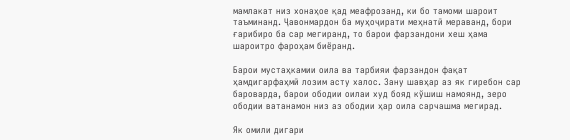мамлакат низ хонаҳое қад меафрозанд, ки бо тамоми шароит таъминанд. Ҷавонмардон ба муҳоҷирати меҳнатӣ мераванд, бори ғарибиро ба сар мегиранд, то барои фарзандони хеш ҳама шароитро фароҳам биёранд.

Барои мустаҳкамии оила ва тарбияи фарзандон фақат ҳамдигарфаҳмӣ лозим асту халос. Зану шавҳар аз як гиребон сар бароварда, барои ободии оилаи худ бояд кўшиш намоянд, зеро ободии ватанамон низ аз ободии ҳар оила сарчашма мегирад.

Як омили дигари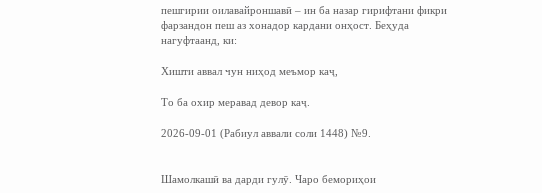пешгирии оилавайроншавӣ – ин ба назар гирифтани фикри фарзандон пеш аз хонадор кардани онҳост. Беҳуда нагуфтаанд, ки:

Хишти аввал чун ниҳод меъмор каҷ,

То ба охир меравад девор каҷ.

2026-09-01 (Рабиул аввали соли 1448) №9.


Шамолкашӣ ва дарди гулӯ. Чаро бемориҳои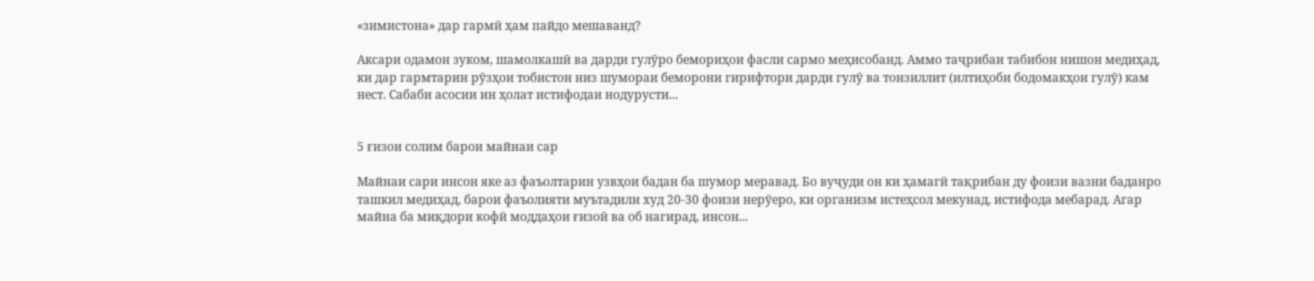«зимистона» дар гармӣ ҳам пайдо мешаванд?

Аксари одамон зуком, шамолкашӣ ва дарди гулӯро бемориҳои фасли сармо меҳисобанд. Аммо таҷрибаи табибон нишон медиҳад, ки дар гармтарин рӯзҳои тобистон низ шумораи беморони гирифтори дарди гулӯ ва тонзиллит (илтиҳоби бодомакҳои гулӯ) кам нест. Сабаби асосии ин ҳолат истифодаи нодурусти...


5 ғизои солим барои майнаи сар

Майнаи сари инсон яке аз фаъолтарин узвҳои бадан ба шумор меравад. Бо вуҷуди он ки ҳамагӣ тақрибан ду фоизи вазни баданро ташкил медиҳад, барои фаъолияти муътадили худ 20-30 фоизи нерӯеро, ки организм истеҳсол мекунад, истифода мебарад. Агар майна ба миқдори кофӣ моддаҳои ғизоӣ ва об нагирад, инсон...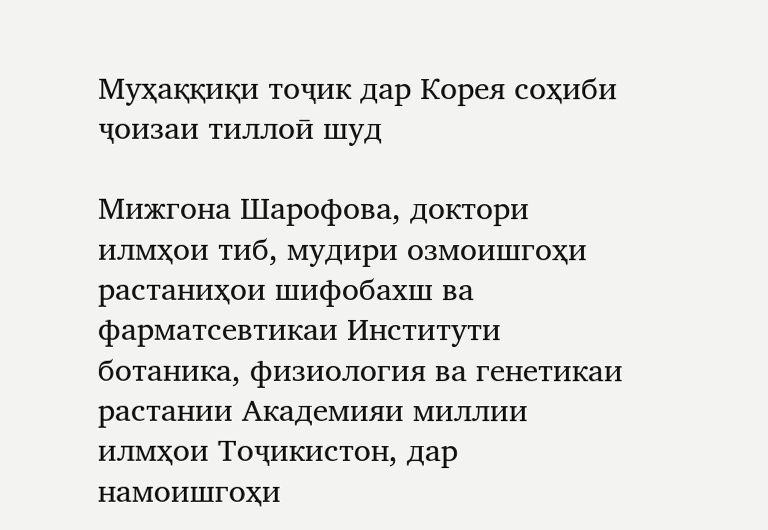Муҳаққиқи тоҷик дар Корея соҳиби ҷоизаи тиллоӣ шуд

Мижгона Шарофова, доктори илмҳои тиб, мудири озмоишгоҳи растаниҳои шифобахш ва фарматсевтикаи Институти ботаника, физиология ва генетикаи растании Академияи миллии илмҳои Тоҷикистон, дар намоишгоҳи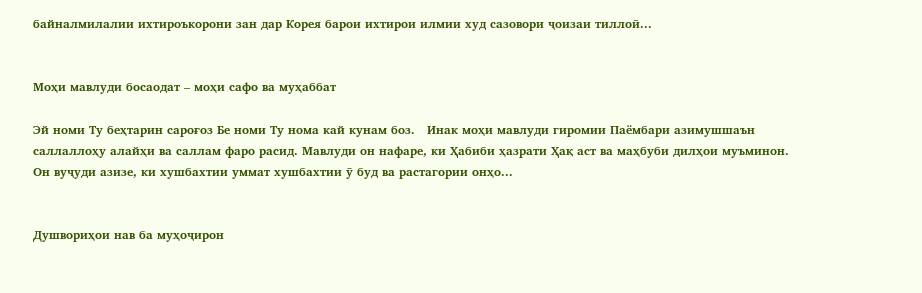байналмилалии ихтироъкорони зан дар Корея барои ихтирои илмии худ сазовори ҷоизаи тиллоӣ...


Моҳи мавлуди босаодат – моҳи сафо ва муҳаббат

Эй номи Ту беҳтарин сароғоз Бе номи Ту нома кай кунам боз.   Инак моҳи мавлуди гиромии Паёмбари азимушшаън саллаллоҳу алайҳи ва саллам фаро расид. Мавлуди он нафаре, ки Ҳабиби ҳазрати Ҳақ аст ва маҳбуби дилҳои муъминон. Он вуҷуди азизе, ки хушбахтии уммат хушбахтии ӯ буд ва растагории онҳо...


Душвориҳои нав ба муҳоҷирон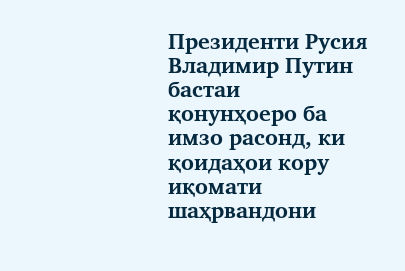Президенти Русия Владимир Путин бастаи қонунҳоеро ба имзо расонд, ки қоидаҳои кору иқомати шаҳрвандони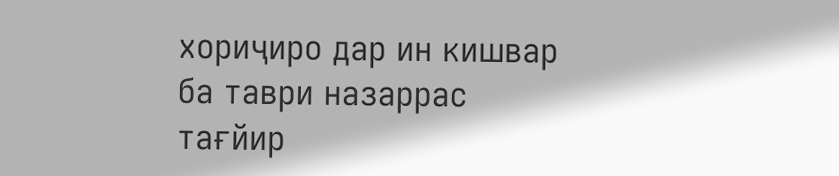хориҷиро дар ин кишвар ба таври назаррас тағйир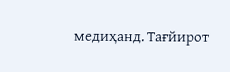медиҳанд. Тағйирот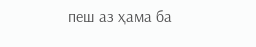пеш аз ҳама ба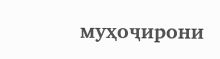муҳоҷирони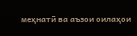меҳнатӣ ва аъзои оилаҳои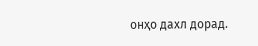онҳо дахл дорад.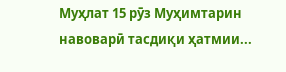Муҳлат 15 рӯз Муҳимтарин навоварӣ тасдиқи ҳатмии...